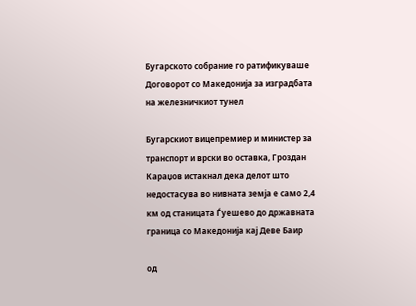Бугарското собрание го ратификуваше Договорот со Македонија за изградбата на железничкиот тунел

Бугарскиот вицепремиер и министер за транспорт и врски во оставка, Гроздан Караџов истакнал дека делот што недостасува во нивната земја е само 2,4 км од станицата Ѓуешево до државната граница со Македонија кај Деве Баир

од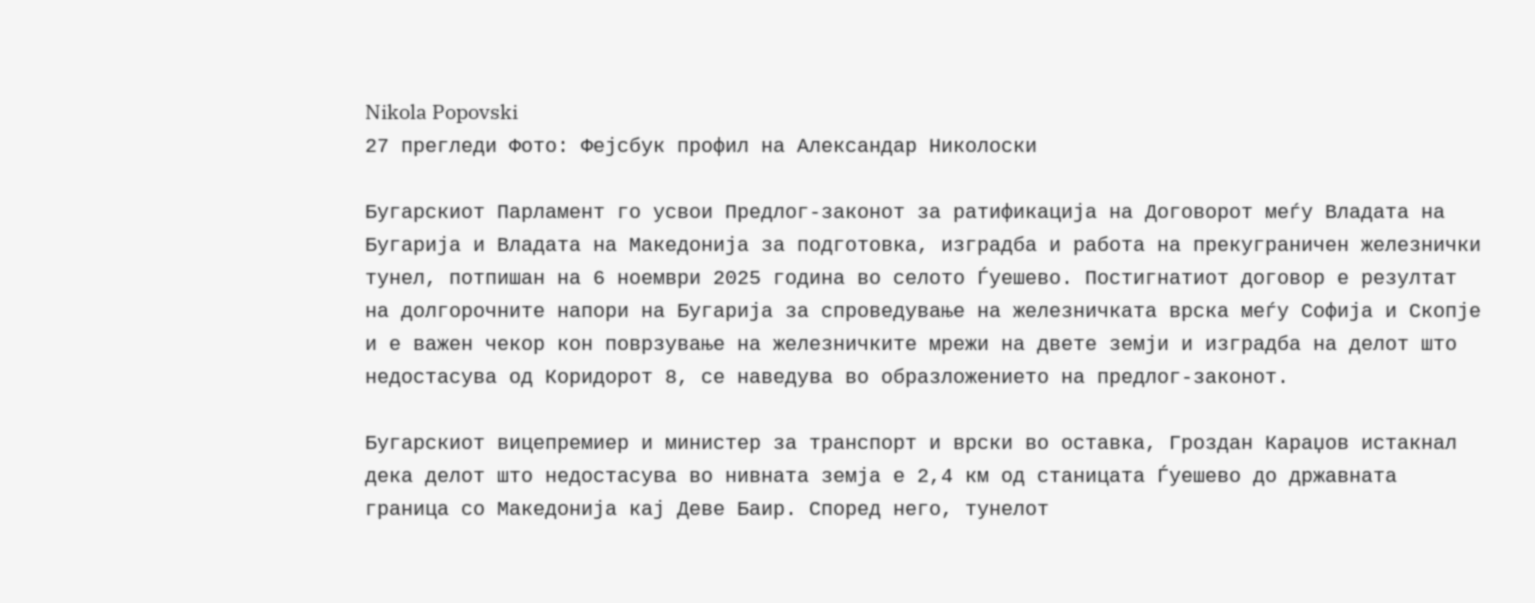Nikola Popovski
27 прегледи Фото: Фејсбук профил на Александар Николоски

Бугарскиот Парламент го усвои Предлог-законот за ратификација на Договорот меѓу Владата на Бугарија и Владата на Македонија за подготовка, изградба и работа на прекуграничен железнички тунел, потпишан на 6 ноември 2025 година во селото Ѓуешево. Постигнатиот договор е резултат на долгорочните напори на Бугарија за спроведување на железничката врска меѓу Софија и Скопјe и е важен чекор кон поврзување на железничките мрежи на двете земји и изградба на делот што недостасува од Коридорот 8, се наведува во образложението на предлог-законот.

Бугарскиот вицепремиер и министер за транспорт и врски во оставка, Гроздан Караџов истакнал дека делот што недостасува во нивната земја е 2,4 км од станицата Ѓуешево до државната граница со Македонија кај Деве Баир. Според него, тунелот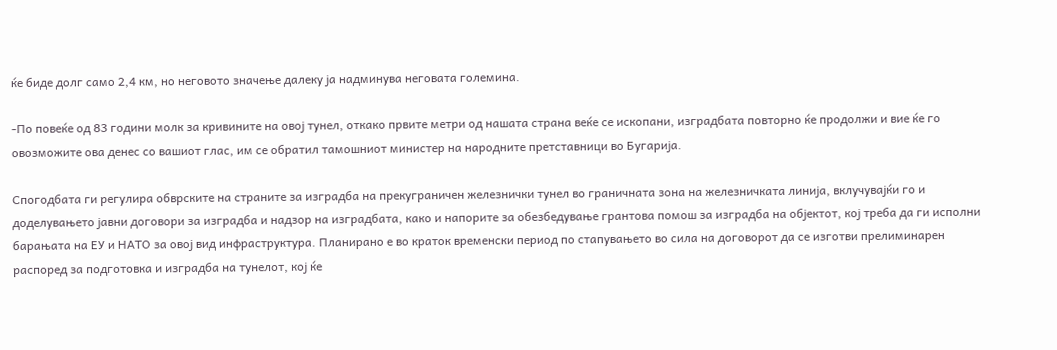ќе биде долг само 2,4 км, но неговото значење далеку ја надминува неговата големина.

-По повеќе од 83 години молк за кривините на овој тунел, откако првите метри од нашата страна веќе се ископани, изградбата повторно ќе продолжи и вие ќе го овозможите ова денес со вашиот глас, им се обратил тамошниот министер на народните претставници во Бугарија.

Спогодбата ги регулира обврските на страните за изградба на прекуграничен железнички тунел во граничната зона на железничката линија, вклучувајќи го и доделувањето јавни договори за изградба и надзор на изградбата, како и напорите за обезбедување грантова помош за изградба на објектот, кој треба да ги исполни барањата на ЕУ и НАТО за овој вид инфраструктура. Планирано е во краток временски период по стапувањето во сила на договорот да се изготви прелиминарен распоред за подготовка и изградба на тунелот, кој ќе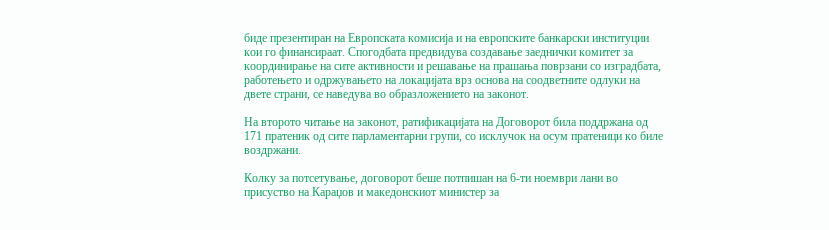биде презентиран на Европската комисија и на европските банкарски институции кои го финансираат. Спогодбата предвидува создавање заеднички комитет за координирање на сите активности и решавање на прашања поврзани со изградбата, работењето и одржувањето на локацијата врз основа на соодветните одлуки на двете страни, се наведува во образложението на законот.

На второто читање на законот, ратификацијата на Договорот била поддржана од 171 пратеник од сите парламентарни групи, со исклучок на осум пратеници ко биле воздржани.

Колку за потсетување, договорот беше потпишан на 6-ти ноември лани во присуство на Караџов и македонскиот министер за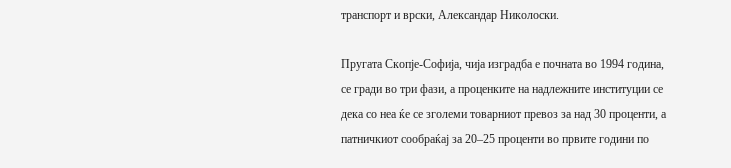транспорт и врски, Александар Николоски.

Пругата Скопје-Софија, чија изградба е почната во 1994 година, се гради во три фази, а проценките на надлежните институции се дека со неа ќе се зголеми товарниот превоз за над 30 проценти, а патничкиот сообраќај за 20–25 проценти во првите години по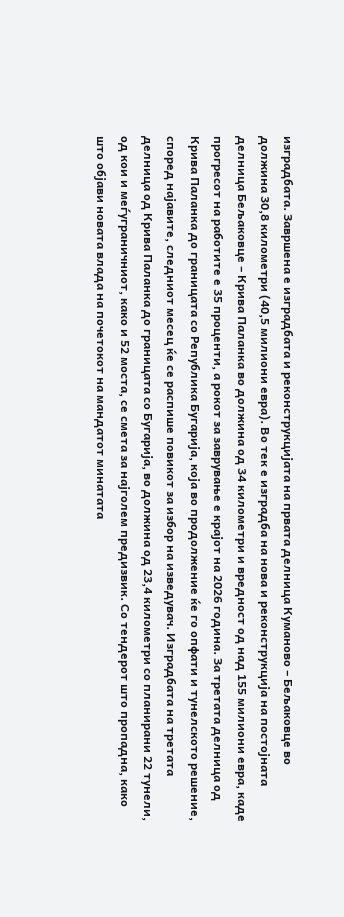изградбата. Завршена е изградбата и реконструкцијата на првата делница Куманово – Бељаковце во должина 30,8 километри (40,5 милиони евра). Во тек е изградба на нова и реконструкција на постојната делница Бељаковце – Крива Паланка во должина од 34 километри и вредност од над 155 милиони евра, каде прогресот на работите е 35 проценти, а рокот за заврување е крајот на 2026 година. За третата делница од Крива Паланка до границата со Република Бугарија, која во продолжение ќе го опфати и тунелското решение, според најавите, следниот месец ќе се распише повикот за избор на изведувач. Изградбата на третата делница од Крива Паланка до границата со Бугарија, во должина од 23,4 километри со планирани 22 тунели, од кои и меѓуграничниот, како и 52 моста, се смета за најголем предизвик. Со тендерот што пропадна, како што објави новата влада на почетокот на мандатот минатата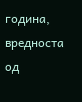година, вредноста од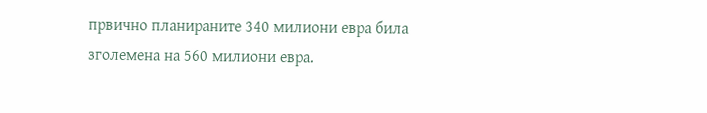првично планираните 340 милиони евра била зголемена на 560 милиони евра.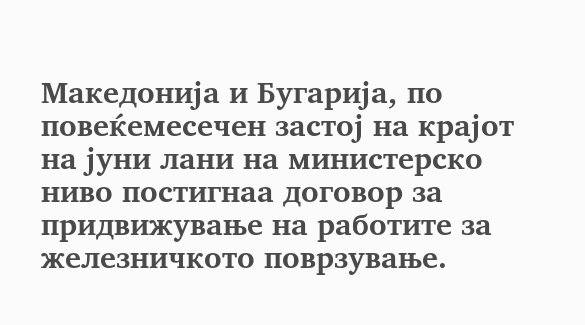Македонија и Бугарија, по повеќемесечен застој на крајот на јуни лани на министерско ниво постигнаа договор за придвижување на работите за железничкото поврзување.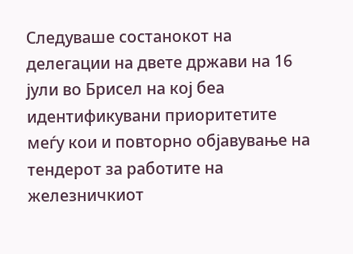Следуваше состанокот на делегации на двете држави на 16 јули во Брисел на кој беа идентификувани приоритетите меѓу кои и повторно објавување на тендерот за работите на железничкиот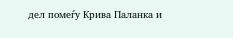дел помеѓу Крива Паланка и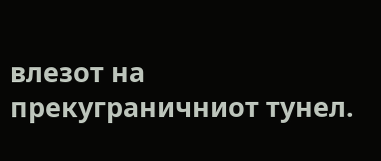влезот на прекуграничниот тунел.